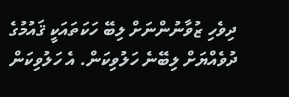ދިވެހި ޒުވާނުންނަށް ލިބޭ ހަކަތައަކީ ޤައުމުގެ ދުވެއްޔަށް ލިބޭނެ ހަލުވިކަން. އެ ހަލުވިކަން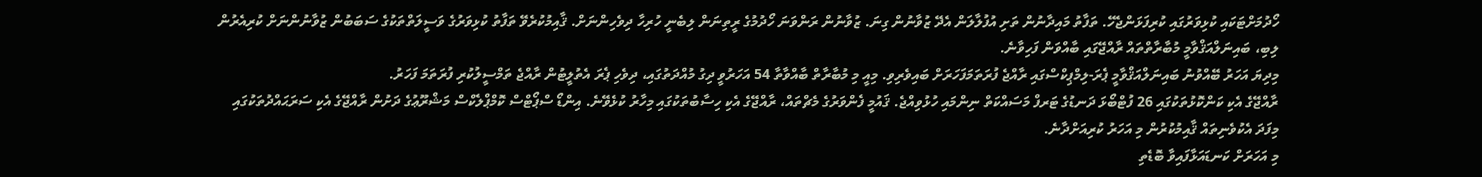ހޯދުމަށްޓަކައި ކުޅިވަރުގައި ކުރިފަޅަންޖެހޭ. ތަފާތު މައިދާނުން ތަށި އުފުލާލަން އެދޭ ޒުވާނުން ގިނަ. ޒުވާނުން ރަންވަނަ ހޯދުމުގެ ރީތިނަން ލިބެނީ ހުރިހާ ދިވެހިންނަށް. ޤާއިމުކުރެވޭ ތަފާތު ކުޅިވަރުގެ ވަސީލަތްތަކުގެ ސަބަބުން ޒުވާނުންނަށް ކުރިއެރުން ލިބި، ބައިނަލްއަޤްވާމީ މުބާރާތްތައް ރާއްޖޭގައި ބާއްވަން ފަހިވާނެ.
މިދިޔަ އަހަރު ބޭއްވުނު ބައިނަލްއަޤްވާމީ ޕެރަ-ލިމްޕިކްސްގައި ރާއްޖެ ފުރަތަމަފަހަރަށް ބައިވެރިވި. މިއީ މި މުބާރާތް ބާއްވާތާ 54 އަހަރުވީ ދިގު މުއްދަތުގައި، ދިވެހި ޕެރަ އެތުލީޓުން ރާއްޖެ ތަމްސީލުކުރި ފުރަތަމަ ފަހަރު.
ރާއްޖޭގެ އެކި ކަންކޮޅުތަކުގައި 26 ފުޓްބޯޅަ ދަނޑުގެ ޓަރފް މަސައްކަތް ނިންމައި ހުޅުވިއްޖެ. ޤައުމީ ފެންވަރުގެ މެޗްތައް، ރާއްޖޭގެ އެކި ހިސާބުތަކުގައި މިހާރު ކުޅެވޭނެ. އިންޑޯ ސްޕޯޓްސް ކޮމްޕްލެކްސް މަޝްރޫޢުގެ ދަށުން ރާއްޖޭގެ އެކި ސަރަޙައްދުތަކުގައި މިފަދަ އެކުވެނިތައް ޤާއިމުކުރުން މި އަހަރު ކުރިއަށްދާނެ.
މި އަހަރަށް ކަނޑައަޅާފައިވާ ބޮޑެތި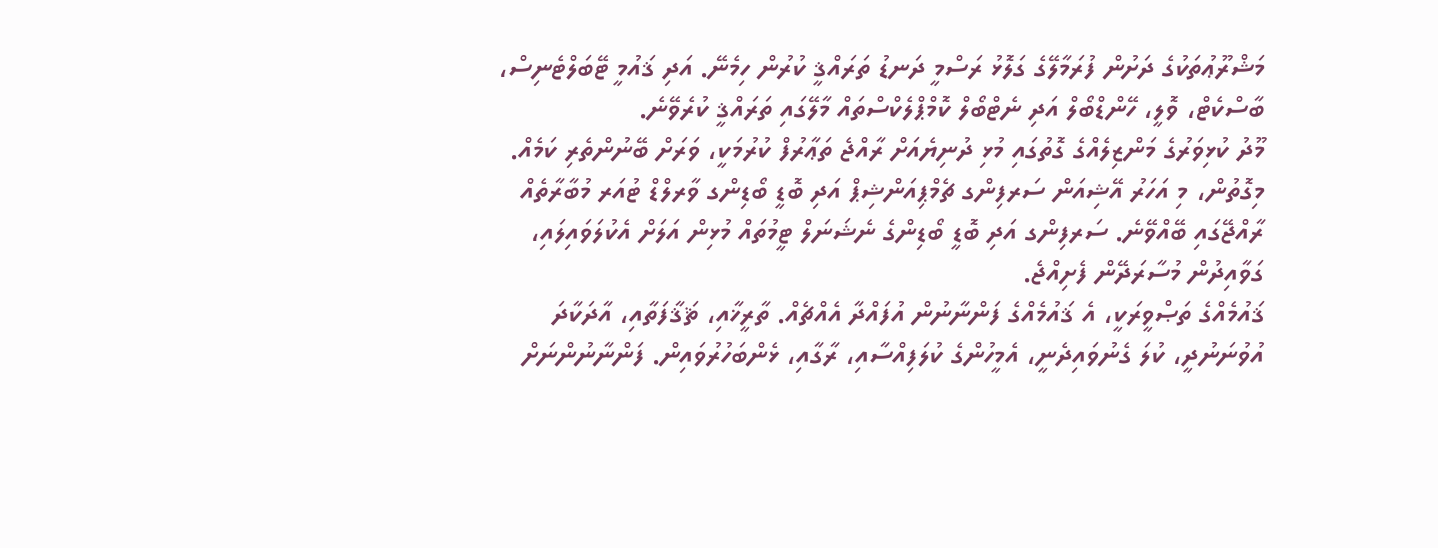މަޝްރޫޢުތަކުގެ ދަށުން ފުރަމާލޭގެ ގަލޮޅު ރަސްމީ ދަނޑު ތަރައްޤީ ކުރުން ހިމެނޭ. އަދި ޤައުމީ ޓޭބަލްޓެނިސް، ބާސްކެޓް، ވޮލީ، ހޭންޑްބޯލް އަދި ނެޓްބޯލް ކޮމްޕްލެކްސްތައް މާލޭގައި ތަރައްޤީ ކުރެވޭނެ.
މޫދު ކުޅިވަރުގެ މަންޒިލެއްގެ ގޮތުގައި މުޅި ދުނިޔެއަށް ރާއްޖެ ތަޢާރުފް ކުރުމަކީ، ވަރަށް ބޭނުންތެރި ކަމެއް. މިގޮތުން، މި އަހަރު އޭޝިއަން ސަރފިންގ ޗެމްޕިއަންޝިޕް އަދި ބޮޑީ ބޯޑިންގ ވާރލްޑް ޓުއަރ މުބާރާތެއް ރާއްޖޭގައި ބޭއްވޭނެ. ސަރފިންގ އަދި ބޮޑީ ބޯޑިންގެ ނެޝަނަލް ޓީމުތައް މުޅިން އަލަށް އެކުލަވައިލައި، ގަވާއިދުން މުސާރަދޭން ފެށިއްޖެ.
ޤައުމެއްގެ ތަޞްވީރަކީ، އެ ޤައުމެއްގެ ފަންނާނުން އުފައްދާ އެއްޗެއް. ތާރީޚާއި، ޘަޤާފަތާއި، އާދަކާދަ އުވުނަނުދީ، ކުލަ ގެނުވައިދެނީ، އެމީހުންގެ ކުލަފިއްސާއި، ރާގާއި، ޅެންބަހުރުވައިން. ފަންނާނުންނަށް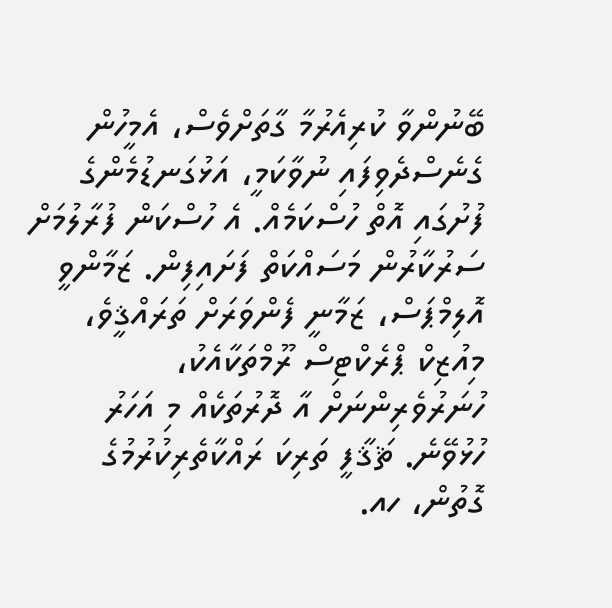ބޭނުންވާ ކުރިއެރުމާ ގާތަށްވެސް، އެމީހުން ގެނެސްދެވިފައި ނުވާކަމީ، އަޅުގަނޑުމެންގެ ފުށުގައި އޮތް ހުސްކަމެއް. އެ ހުސްކަން ފުރާލުމަށް ސަރުކާރުން މަސައްކަތް ފަށައިފިން. ޒަމާންވީ އޮލިމްޕަސް، ޒަމާނީ ފެންވަރަށް ތަރައްޤީވެ، މިއުޒިކް ޕްރެކްޓިސް ރޫމްތަކާއެކު، ހުނަރުވެރިންނަށް އާ ދޮރުތަކެއް މި އަހަރު ހުޅުވޭނެ. ޘަޤާފީ ތަރިކަ ރައްކާތެރިކުރުމުގެ ގޮތުން، ހއ.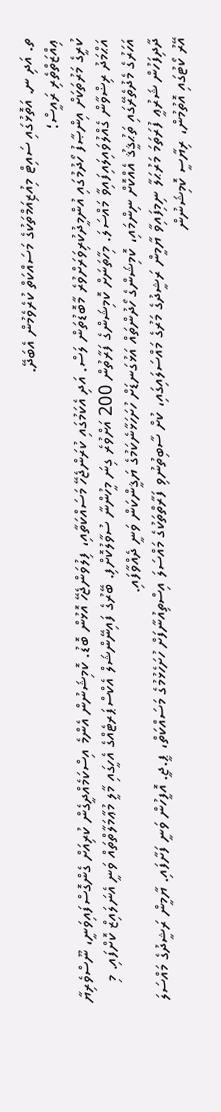ތ. އަދި ނ. އަތޮޅުގައި ސައިޓް މިއުޒިއަމްތަކުގެ މަސައްކަތް ކުރެވެމުން އެބަދޭ.
ޢިއްޒަތްތެރި ރައީސް؛
ކުރީގެ މަރުތަކަށް އިންޞާފު ހޯދުމުގައި އުންމީދުކުރިވަރަށްވުރެ މާބޮޑުތަން ލަސް. އަދި އެކަމުގައި ކުރަންޖެހޭ މަސައްކަތާއި، ފިލުވަންޖެހޭ އޮޅުން ބޮޑު. ކޮމިޝަނުން އެންމެ އިސްކަމެއްދީގެން ކުރިއަށް ގެންގޮސްފައިވަނީ، ނޫސްވެރިޔާ އަޙްމަދު ރިޟްވާން ގެއްލުވައިލައިފައިވާ މައްސަލަ. މިހާތަނަށް ކޮމިޝަންގެ ފަރާތުން 200 އަށްވުރެ ގިނަ މީހުންނާ ސުވާލުކޮށްފި. ބޭރުގެ ފައިނޭންޝަލް އެކްސްޕަރޓެއްގެ އެހީގައި މާލީ މުޢާމަލާތްތައް ވަނީ އެނަލައިޒް ކޮށްފައި. މި އަހަރުގެ މެދުތެރޭގައި ތަޙުޤީޤު އެއްކޮށް ނިންމައި، ކޮމިޝަންގެ ހޯދުންތައް އަޅުގަނޑަށް ހުށަހަޅާނެކަމުގެ ޔަޤީންކަން ވަނީ ދެއްވާފައި.
ދާދިފަހުން ޝަރުޢީ ފުރަތަމަ މަރުޙަލާ ނިމިފައިވާ ޔާމީން ރަޝީދުގެ މަރުގެ މައްސަލައިގައި، ކުށް ސާބިތުނުވި ފަރާތްތަކުގެ މައްސަލަ އިސްތިއުނާފަށް ހުށަހެޅުމުގެ މަސައްކަތް، ޕީ.ޖީ. އޮފީހުން ވަނީ ފަށާފައި. ޔާމީން ރަޝީދުގެ މައްސަލަ އޭރު ކޯޓުގައި އޮތުމުން، ރިޔާސީ ކޮމިޝަނުން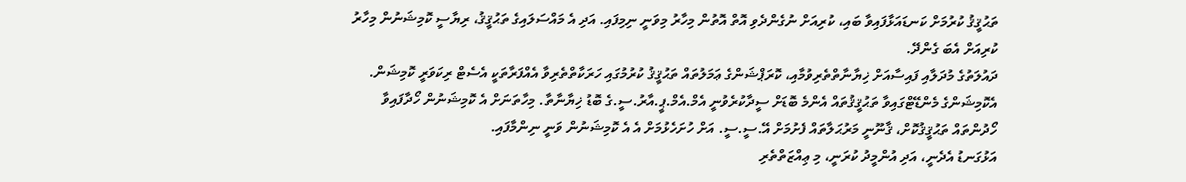ތަޙުޤީޤު ކުރުމަށް ކަނޑައަޅާފައިވާ ބައި، ކުރިއަށް ނުގެންދެވި އޮތް އޮތުން މިހާރު މިވަނީ ނިމިފައި. އަދި އެ މައްސަލައިގެ ތަޙުޤީޤު، ރިޔާސީ ކޮމިޝަނުން މިހާރު ކުރިއަށް އެބަ ގެންދޭ.
ދައުލަތުގެ މުދަލާއި ފައިސާއަށް ޚިޔާނާތްތެރިވުމާއި، ކޮރަޕްޝަންގެ ޢަމަލުތައް ތަޙުޤީޤު ކުރުމުގައި ހަރަކާތްތެރިވާ އެއްފަރާތަކީ އެސެޓް ރިކަވަރީ ކޮމިޝަން. އެކޮމިޝަންގެ މެންޑޭޓްގައިވާ ތަޙުޤީޤުތައް އެންމެ ބޮޑަށް ސީދާކުރެވުނީ އެމް.އެމް.ޕީ.އާރު.ސީ.ގެ ބޮޑު ޚިޔާނާތާ. މިހާތަނަށް އެ ކޮމިޝަނުން ހޯދާފައިވާ ހޯދުންތައް ތަޙުޤީޤުކޮށް، ޤާނޫނީ މަރުޙަލާތައް ފެށުމަށް އޭ.ސީ.ސީ. އަށް ހުށަހެޅުމަށް އެ އެ ކޮމިޝަނުން ވަނީ ނިންމާފައި.
އަޅުގަނޑު އެދެނީ، އަދި އުންމީދު ކުރަނީ، މި ޢިއްޒަތްތެރި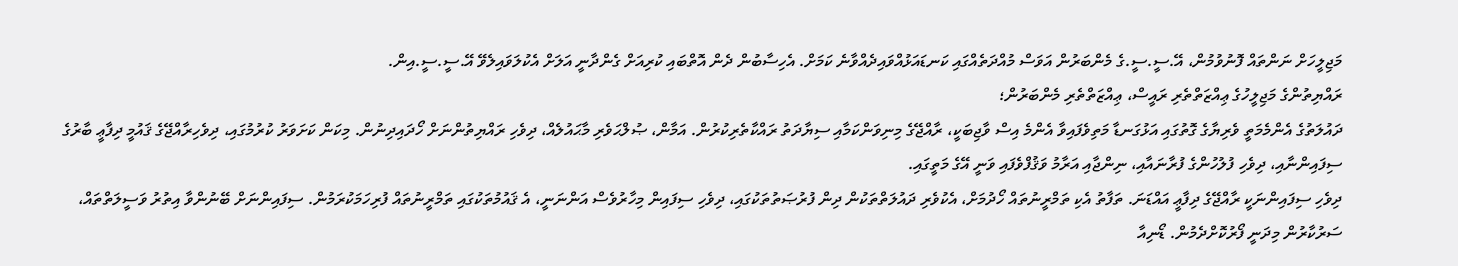މަޖިލީހަށް ނަންތައް ފޮނުވުމުން، އޭ.ސީ.ސީ.ގެ މެންބަރުން އަވަސް މުއްދަތެއްގައި ކަނޑައަޅުއްވައިދެއްވާނެ ކަމަށް. އެހިސާބުން ދެން އޮތްބައި ކުރިއަށް ގެންދާނީ އަލަށް އެކުލަވައިލެވޭ އޭ.ސީ.ސީ.އިން.
ރައްޔިތުންގެ މަޖިލީހުގެ ޢިއްޒަތްތެރި ރައީސް، ޢިއްޒަތްތެރި މެންބަރުން؛
ދައުލަތުގެ އެންމެމަތީ ވެރިޔާގެ ގޮތުގައި އަޅުގަނޑާ މަތިވެފައިވާ އެންމެ އިސް ވާޖިބަކީ، ރާއްޖޭގެ މިނިވަންކަމާއި ސިޔާދަތު ރައްކާތެރިކުރުން. އަމާން، ޞުލްޙަވެރި މާޙައުލެއް، ދިވެހި ރައްޔިތުންނަށް ހޯދައިދިނުން. މިކަން ކަށަވަރު ކުރުމުގައި، ދިވެހިރާއްޖޭގެ ޤައުމީ ދިފާޢީ ބާރުގެ ސިފައިންނާއި، ދިވެހި ފުލުހުންގެ ފުރާނައާއި، ނިންޖާއި އަރާމު ވަޤުފްވެފައި ވަނީ އޭގެ މަތީގައި.
ދިވެހި ސިފައިންނަކީ ރާއްޖޭގެ ދިފާޢީ އައްޑަނަ. ތަފާތު އެކި ތަމްރީނުތައް ހޯދުމަށް، އެކުވެރި ދައުލަތްތަކުން ދިން ފުރުޞަތުތަކުގައި، ދިވެހި ސިފައިން މިހާރުވެސް އަންނަނީ، އެ ޤައުމުތަކުގައި ތަމްރީނުތައް ފުރިހަމަކުރަމުން. ސިފައިންނަށް ބޭނުންވާ އިތުރު ވަސީލަތްތައް، ސަރުކާރުން މިދަނީ ފޯރުކޮށްދެމުން. ޑޯނިއާ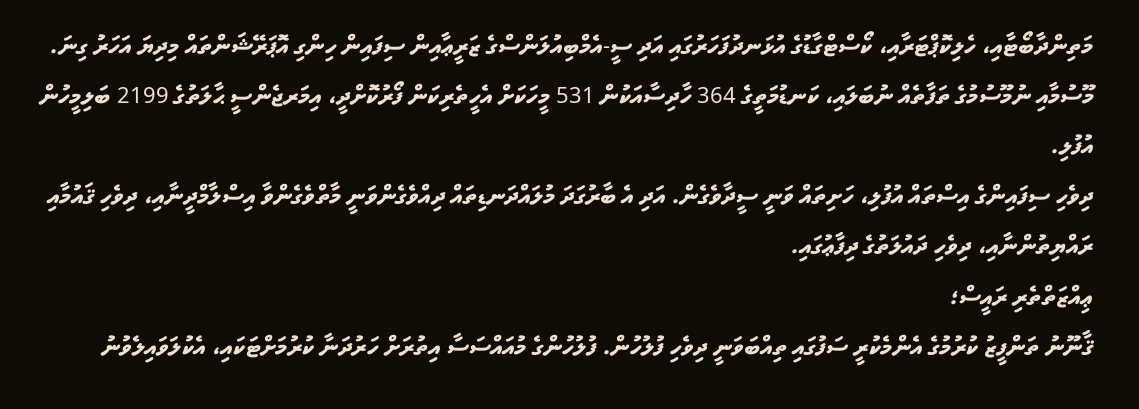މަތިންދާބޯޓާއި، ހެލިކޮޕްޓަރާއި، ކޯސްޓްގާޑުގެ އުޅަނދުފަހަރުގައި އަދި ސީ-އެމްބިއުލަންސްގެ ޒަރީޢާއިން ސިފައިން ހިންގި އޮޕަރޭޝަންތައް މިދިޔަ އަހަރު ގިނަ. މޫސުމާއި ނުމޫސުމުގެ ތަފާތެއް ނުބަލައި، ކަނޑުމަތީގެ 364 ހާދިސާއަކުން 531 މީހަކަށް އެހީތެރިކަން ފޯރުކޮށްދީ، އިމަރޖެންސީ ޙާލަތުގެ 2199 ބަލިމީހުން އުފުލި.
ދިވެހި ސިފައިންގެ އިސްތައް އުފުލި، ހަށިތައް ވަނީ ސީދާވެގެން. އަދި އެ ބާރުގަދަ މުލައްދަނޑިތައް ދިއްވެގެންވަނީ މާތްވެގެންވާ އިސްލާމްދީނާއި، ދިވެހި ޤައުމާއި ރައްޔިތުންނާއި، ދިވެހި ދައުލަތުގެ ދިފާޢުގައި.
ޢިއްޒަތްތެރި ރައީސް؛
ޤާނޫނު ތަންފީޒު ކުރުމުގެ އެންމެކުރީ ސަފުގައި ތިއްބަވަނީ ދިވެހި ފުލުހުން. ފުލުހުންގެ މުއައްސަސާ އިތުރަށް ހަރުދަނާ ކުރުމަށްޓަކައި، އެކުލަވައިލެވުނު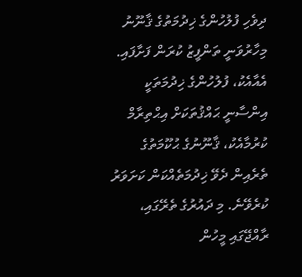ދިވެހި ފުލުހުންގެ ޚިދުމަތުގެ ޤާނޫނު މިހާރުވަނީ ތަންފީޒު ކުރަން ފަށާފައި. އެއާއެކު، ފުލުހުންގެ ޚިދުމަތަކީ އިންސާނީ ޙައްޤުތަކަށް އިޙްތިރާމް ކުރުމާއެކު، ޤާނޫނުގެ ޙުކޫމަތުގެ ތެރެއިން ދެވޭ ޚިދުމަތެއްކަން ކަށަވަރު ކުރެވޭނެ. މި ދައުރުގެ ތެރޭގައި، ރާއްޖޭގައި މީހުން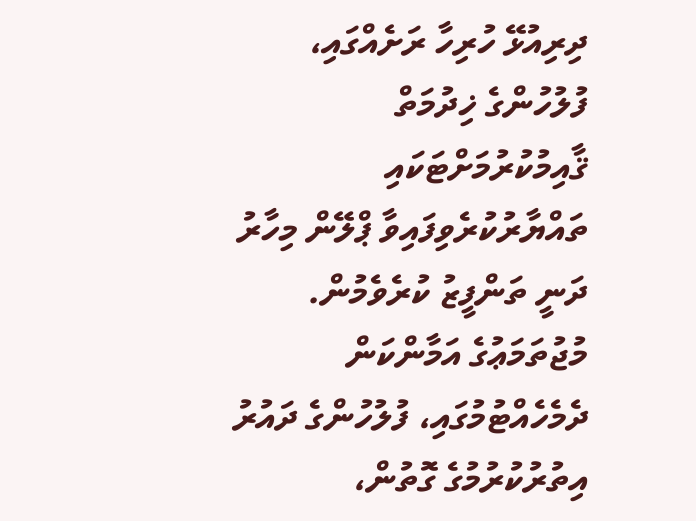ދިރިއުޅޭ ހުރިހާ ރަށެއްގައި، ފުލުހުންގެ ޚިދުމަތް ޤާއިމުކުރުމަށްޓަކައި ތައްޔާރުކުރެވިފައިވާ ޕްލޭން މިހާރު ދަނީ ތަންފީޒު ކުރެވެމުން.
މުޖުތަމަޢުގެ އަމާންކަން ދެމެހެއްޓުމުގައި، ފުލުހުންގެ ދައުރު އިތުރުކުރުމުގެ ގޮތުން،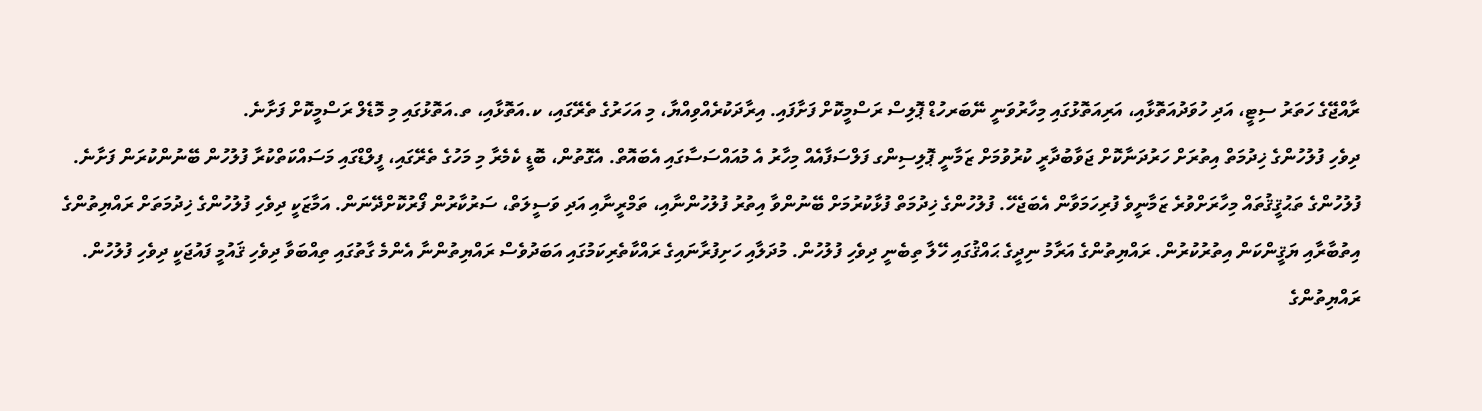ރާއްޖޭގެ ހަތަރު ސިޓީ، އަދި ހުވަދުއަތޮޅާއި، އަރިއަތޮޅުގައި މިހާރުވަނީ ނޭބަރހުޑް ޕޮލިސް ރަސްމީކޮށް ފަށާފައި. އިރާދަކުރެއްވިއްޔާ، މި އަހަރުގެ ތެރޭގައި، ކ.އަތޮޅާއި، ތ.އަތޮޅުގައި މި މޮޑެލް ރަސްމީކޮށް ފަށާނެ.
ދިވެހި ފުލުހުންގެ ޚިދުމަތް އިތުރަށް ހަރުދަނާކޮށް ޖަވާބުދާރީ ކުރުވުމަށް ޒަމާނީ ޕޮލިސިންގ ފަލްސަފާއެއް މިހާރު އެ މުއައްސަސާގައި އެބައޮތް. އެގޮތުން، ބޮޑީ ކެމެރާ މި މަހުގެ ތެރޭގައި، ފީލްޑްގައި މަސައްކަތްކުރާ ފުލުހުން ބޭނުންކުރަން ފަށާނެ.
ފުލުހުންގެ ތަޙުޤީޤުތައް މިހާރަށްވުރެ ޒަމާނީވެ ފުރިހަމަވާން އެބަޖެހޭ. ފުލުހުންގެ ޚިދުމަތް ފުޅާކުރުމަށް ބޭނުންވާ އިތުރު ފުލުހުންނާއި، ތަމްރީނާއި އަދި ވަސީލަތް، ސަރުކާރުން ފޯރުކޮށްދޭނަން. އަމާޒަކީ ދިވެހި ފުލުހުންގެ ޚިދުމަތަށް ރައްޔިތުންގެ އިތުބާރާއި ޔަޤީންކަން އިތުރުކުރުން. ރައްޔިތުންގެ އަރާމު ނިދީގެ ޙައްޤުގައި ހޭލާ ތިބެނީ ދިވެހި ފުލުހުން. މުދަލާއި ހަށިފުރާނައިގެ ރައްކާތެރިކަމުގައި އަބަދުވެސް ރައްޔިތުންނާ އެންމެ ގާތުގައި ތިއްބަވާ ދިވެހި ޤައުމީ ފައުޖަކީ ދިވެހި ފުލުހުން.
ރައްޔިތުންގެ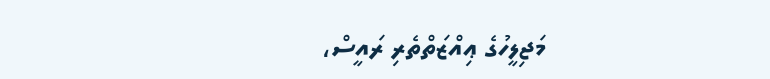މަޖިލީހުގެ ޢިއްޒަތްތެރި ރައީސް،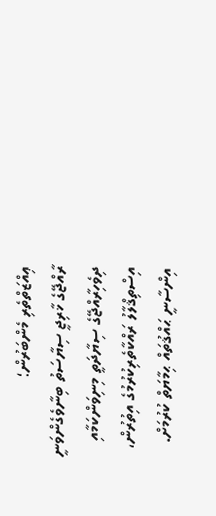ޢިއްޒަތްތެރި މެންބަރުން؛
ރާއްޖޭގެ ޚާރިޖީ ސިޔާސަތު ބިނާވެގެންވަނީ ދިވެހިރާއްޖޭގެ ސިޔާދަތީ މިނިވަންކަމާއި އިސްތިޤްލާލު ރައްކާތެރިކުރުމުގެ އިތުރުން، އިންސާނީ ޙައްޤުތައް ޙިމާޔަތް ކުރުމަށް.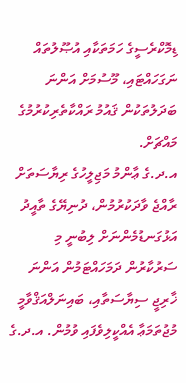ޑިމޮކްރެސީގެ ހަމަތަކާއި އުޞޫލުތައް ނަގަހައްޓައި، މޫސުމަށް އަންނަ ބަދަލުތަކުން ޤައުމު ރައްކާތެރިކުރުމުގެ މައްޗަށް.
އ.ދ.ގެ ޢާންމު މަޖިލީހުގެ ރިޔާސަތަށް ރާއްޖެ ވާދަކުރުމުން، ދުނިޔޭގެ ތާއީދު އަޅުގަނޑުމެންނަށް ލިބުނީ މި ސަރުކާރުން ދަމަހައްޓަމުން އަންނަ ޚާރިޖީ ސިޔާސަތާއި، ބައިނަލްއަޤްވާމީ މުޖުތަމަޢާ އެއްކީލިވެފައި ވުމުން. އ.ދ.ގެ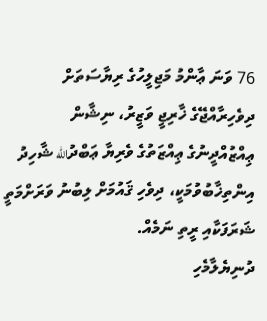76 ވަނަ ޢާންމު މަޖިލީހުގެ ރިޔާސަތަށް ދިވެހިރާއްޖޭގެ ޚާރިޖީ ވަޒީރު، ނިޝާން ޢިއްޒުއްދީނުގެ ޢިއްޒަތުގެ ވެރިޔާ ޢަބްދުالله ޝާހިދު އިންތިޚާބުވުމަކީ، ދިވެހި ޤައުމަށް ލިބުނު ވަރަށްމަތީ ޝަރަފަކާއި ރީތި ނަމެއް.
ދުނިޔެލާމެހި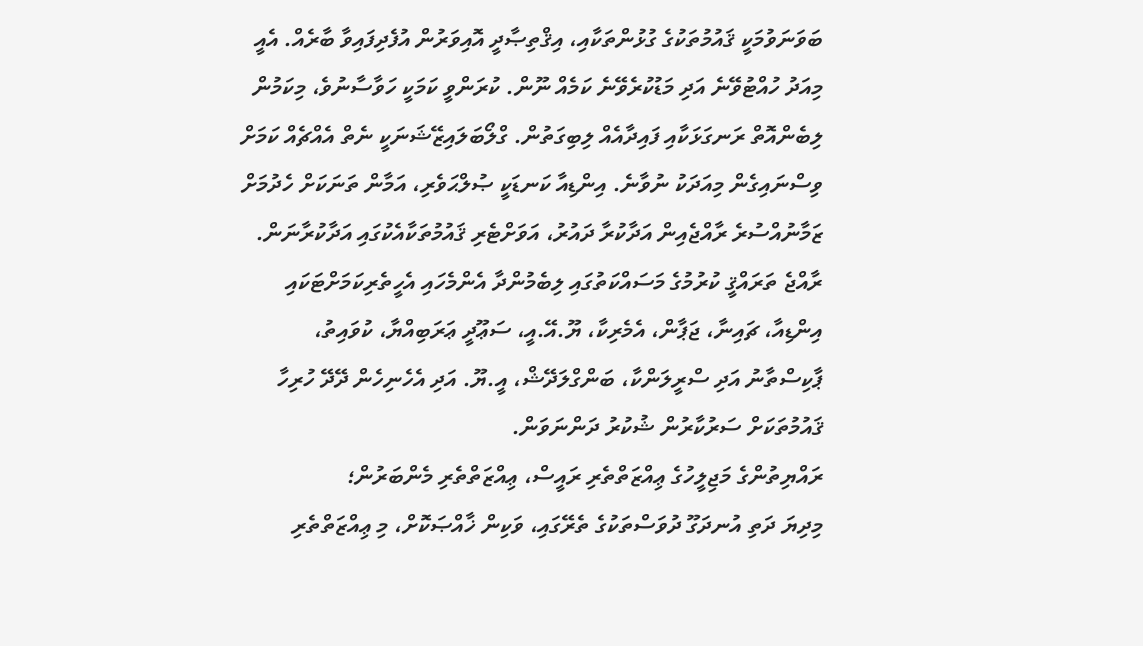ބަވަނަވުމަކީ ޤައުމުތަކުގެ ގުޅުންތަކާއި، އިޤްތިޞާދީ އޮއިވަރުން އުފެދިފައިވާ ބާރެއް. އެއީ މިއަދު ހުއްޓުވޭނެ އަދި މަޑުކުރެވޭނެ ކަމެއް ނޫން. ކުރަންވީ ކަމަކީ ހަވާސާނުވެ، މިކަމުން ލިބެންއޮތް ރަނގަޅަކާއި ފައިދާއެއް ލިބިގަތުން. ގްލޯބަލައިޒޭޝަނަކީ ނެތް އެއްޗެއް ކަމަށް ވިސްނައިގެން މިއަދަކު ނުވާނެ. އިންޑިއާ ކަނޑަކީ ޞުލްޙަވެރި، އަމާން ތަނަކަށް ހެދުމަށް ޒަމާނުއްސުރެ ރާއްޖެއިން އަދާކުރާ ދައުރު، އަވަށްޓެރި ޤައުމުތަކާއެކުގައި އަދާކުރާނަން.
ރާއްޖެ ތަރައްޤީ ކުރުމުގެ މަސައްކަތުގައި ލިބެމުންދާ އެންމެހައި އެހީތެރިކަމަށްޓަކައި އިންޑިއާ، ޗައިނާ، ޖަޕާން، އެމެރިކާ، ޔޫ.އޭ.އީ، ސަޢޫދީ ޢަރަބިއްޔާ، ކުވައިތު، ޕާކިސްތާނު އަދި ސްރީލަންކާ، ބަންގްލަދޭޝް، އީ.ޔޫ. އަދި އެހެނިހެން ދޭދޭ ހުރިހާ ޤައުމުތަކަށް ސަރުކާރުން ޝުކުރު ދަންނަވަން.
ރައްޔިތުންގެ މަޖިލީހުގެ ޢިއްޒަތްތެރި ރައީސް، ޢިއްޒަތްތެރި މެންބަރުން؛
މިދިޔަ ދަތި އުނދަގޫ ދުވަސްތަކުގެ ތެރޭގައި، ވަކިން ޚާއްޞަކޮށް، މި ޢިއްޒަތްތެރި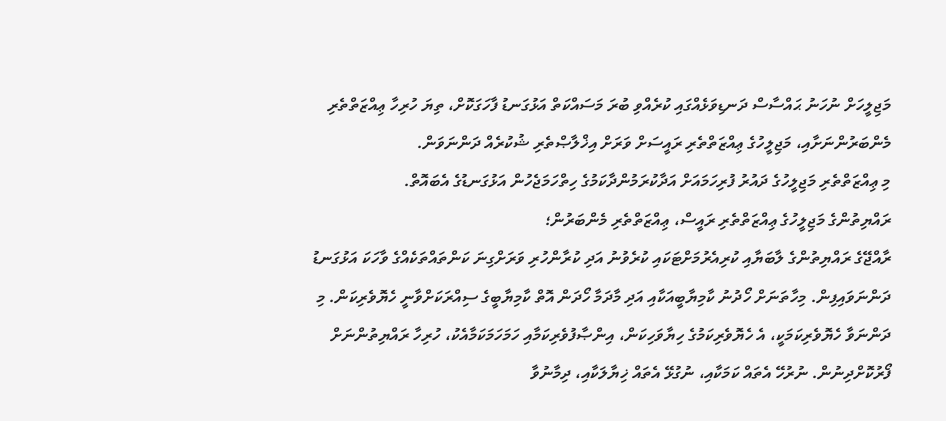މަޖިލީހަށް ނުހަނު ޙައްސާސް ދަނޑިވަޅެއްގައި ކުރެއްވި ބުރަ މަސައްކަތް އަޅުގަނޑު ފާހަގަކޮށް، ތިޔަ ހުރިހާ ޢިއްޒަތްތެރި މެންބަރުންނަށާއި، މަޖިލީހުގެ ޢިއްޒަތްތެރި ރައީސަށް ވަރަށް އިޚްލާޞްތެރި ޝުކުރެއް ދަންނަވަން.
މި ޢިއްޒަތްތެރި މަޖިލީހުގެ ދައުރު ފުރިހަމައަށް އަދާކުރަމުންދާކަމުގެ ހިތްހަމަޖެހުން އަޅުގަނޑުގެ އެބައޮތް.
ރައްޔިތުންގެ މަޖިލީހުގެ ޢިއްޒަތްތެރި ރައީސް، ޢިއްޒަތްތެރި މެންބަރުން؛
ރާއްޖޭގެ ރައްޔިތުންގެ ލާބަޔާއި ކުރިއެރުމަށްޓަކައި ކުރެވުނު އަދި ކުރާންހުރި ވަރަށްގިނަ ކަންތައްތަކެއްގެ ވާހަކަ އަޅުގަނޑު ދަންނަވައިފިން. މިހާތަނަށް ހޯދުނު ކާމިޔާބީއަކާއި އަދި މާދަމާ ހޯދަން އޮތް ކާމިޔާބީގެ ސިއްރަކަށްވާނީ ހެޔޮވެރިކަން. މި ދަންނަވާ ހެޔޮވެރިކަމަކީ، އެ ހެޔޮވެރިކަމުގެ ހިޔާވަހިކަން، އިންޞާފުވެރިކަމާއި ހަމަހަމަކަމާއެކު، ހުރިހާ ރައްޔިތުންނަށް ފޯރުކޮށްދިނުން. ނުރުހޭ އެތައް ކަމަކާއި، ނުގުޅޭ އެތައް ޚިޔާލަކާއި، ދިމާނުވާ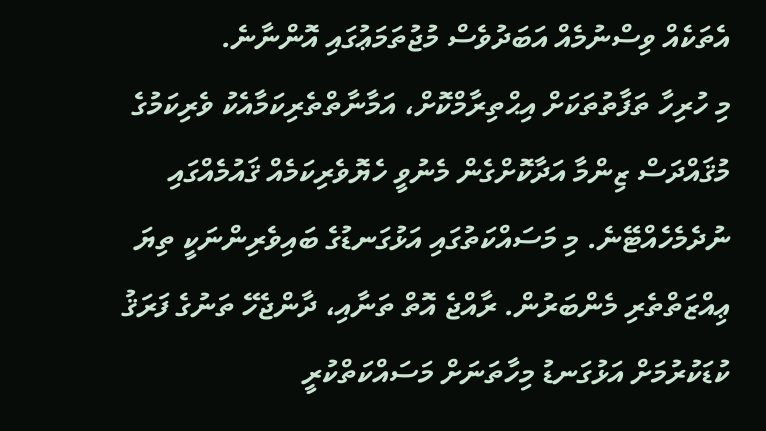އެތަކެއް ވިސްނުމެއް އަބަދުވެސް މުޖުތަމަޢުގައި އޮންނާނެ.
މި ހުރިހާ ތަފާތުތަކަށް އިޙްތިރާމްކޮށް، އަމާނާތްތެރިކަމާއެކު ވެރިކަމުގެ މުޤައްދަސް ޒިންމާ އަދާކޮށްގެން މެނުވީ ހެޔޮވެރިކަމެއް ޤައުމެއްގައި ނުދެމެހެއްޓޭނެ. މި މަސައްކަތުގައި އަޅުގަނޑުގެ ބައިވެރިންނަކީ ތިޔަ ޢިއްޒަތްތެރި މެންބަރުން. ރާއްޖެ އޮތް ތަނާއި، ދާންޖެހޭ ތަނުގެ ފަރަޤު ކުޑަކުރުމަށް އަޅުގަނޑު މިހާތަނަށް މަސައްކަތްކުރީ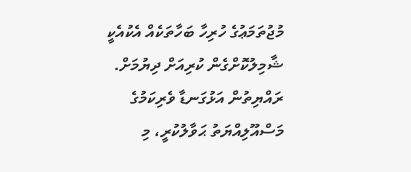މުޖުތަމަޢުގެ ހުރިހާ ބަހާތަކެއް އެކުއެކީ ޝާމިލުކޮށްގެން ކުރިއަށް ދިޔުމަށް.
ރައްޔިތުން އަޅުގަނޑާ ވެރިކަމުގެ މަސްއޫލިއްޔަތު ޙަވާލުކުރީ، މި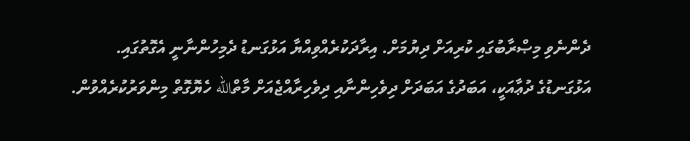ދެންނެވި މިޞްރާބުގައި ކުރިއަށް ދިޔުމަށް. އިރާދަކުރެއްވިއްޔާ އަޅުގަނޑު ދެމިހުންނާނީ އެގޮތުގައި.
އަޅުގަނޑުގެ ދުޢާއަކީ، އަބަދުގެ އަބަދަށް ދިވެހިންނާއި ދިވެހިރާއްޖެއަށް މާތްالله ހެޔޮގޮތް މިންވަރުކުރެއްވުން.